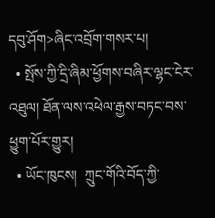དབུ་ཤོག>ཞིང་འབྲོག་གསར་པ།
  • སྤོས་ཀྱི་དྲི་ཞིམ་ཕྱོགས་བཞིར་ལྷང་ངེར་འཐུལ། ཐོན་ལས་འཕེལ་རྒྱས་བཏང་བས་ཕྱུག་པོར་གྱུར།
  • ཡོང་ཁུངས།  ཀྲུང་གོའི་བོད་ཀྱི་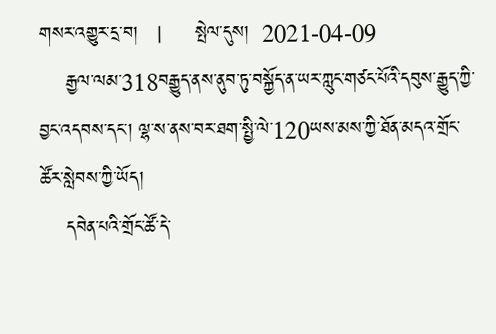གསར་འགྱུར་དྲ་བ།   |     སྤེལ་དུས།  2021-04-09
    རྒྱལ་ལམ་318བརྒྱུད་ནས་ནུབ་ཏུ་བསྐྱོད་ན་ཡར་ཀླུང་གཙང་པོའི་དབུས་རྒྱུད་ཀྱི་བྱང་འདབས་དང་། ལྷ་ས་ནས་བར་ཐག་སྤྱི་ལེ་120ཡས་མས་ཀྱི་ཐོན་མདའ་གྲོང་ཚོར་སླེབས་ཀྱི་ཡོད།
    དབེན་པའི་གྲོང་ཚོ་དེ་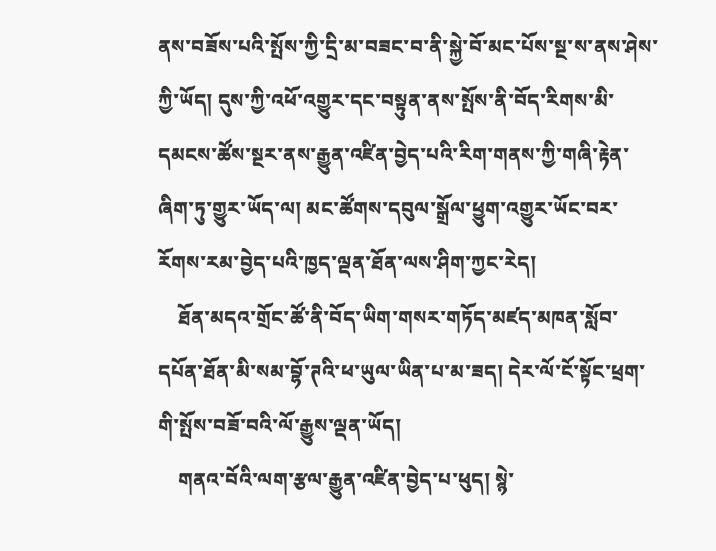ནས་བཟོས་པའི་སྤོས་ཀྱི་དྲི་མ་བཟང་བ་ནི་སྐྱེ་བོ་མང་པོས་སྔ་ས་ནས་ཤེས་ཀྱི་ཡོད། དུས་ཀྱི་འཕོ་འགྱུར་དང་བསྟུན་ནས་སྤོས་ནི་བོད་རིགས་མི་དམངས་ཚོས་སྔར་ནས་རྒྱུན་འཛིན་བྱེད་པའི་རིག་གནས་ཀྱི་གཞི་རྟེན་ཞིག་ཏུ་གྱུར་ཡོད་ལ། མང་ཚོགས་དབུལ་སྒྲོལ་ཕྱུག་འགྱུར་ཡོང་བར་རོགས་རམ་བྱེད་པའི་ཁྱད་ལྡན་ཐོན་ལས་ཤིག་ཀྱང་རེད།
    ཐོན་མདའ་གྲོང་ཚོ་ནི་བོད་ཡིག་གསར་གཏོད་མཛད་མཁན་སློབ་དཔོན་ཐོན་མི་སམ་བྷོ་ཊའི་ཕ་ཡུལ་ཡིན་པ་མ་ཟད། དེར་ལོ་ངོ་སྟོང་ཕྲག་གི་སྤོས་བཟོ་བའི་ལོ་རྒྱུས་ལྡན་ཡོད།
    གནའ་བོའི་ལག་རྩལ་རྒྱུན་འཛིན་བྱེད་པ་ཕུད། སྙེ་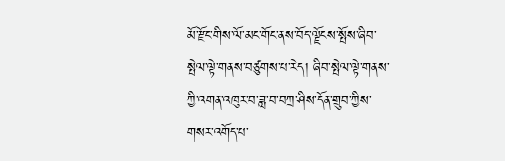མོ་རྫོང་གིས་ལོ་མང་གོང་ནས་བོད་ལྗོངས་སྤོས་ཞིབ་སྤེལ་ལྟེ་གནས་བཙུགས་པ་རེད། ཞིབ་སྤེལ་ལྟེ་གནས་ཀྱི་འགན་འཁུར་བ་ཟླ་བ་བཀྲ་ཤིས་དོན་གྲུབ་ཀྱིས་གསར་འགོད་པ་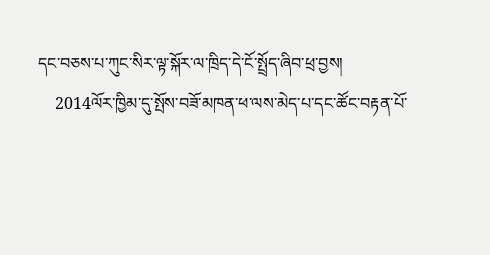དང་བཅས་པ་ཀུང་སིར་ལྟ་སྐོར་ལ་ཁྲིད་དེ་ངོ་སྤྲོད་ཞིབ་ཕྲ་བྱས།
    2014ལོར་ཁྱིམ་དུ་སྤོས་བཟོ་མཁན་ཕ་ལས་མེད་པ་དང་ཚོང་བརྟན་པོ་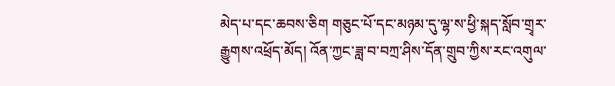མེད་པ་དང་ཆབས་ཅིག གཅུང་པོ་དང་མཉམ་དུ་ལྷ་ས་ཕྱི་སྐད་སློབ་གྲྭར་རྒྱུགས་འཕྲོད་མོད། འོན་ཀྱང་ཟླ་བ་བཀྲ་ཤིས་དོན་གྲུབ་ཀྱིས་རང་འགུལ་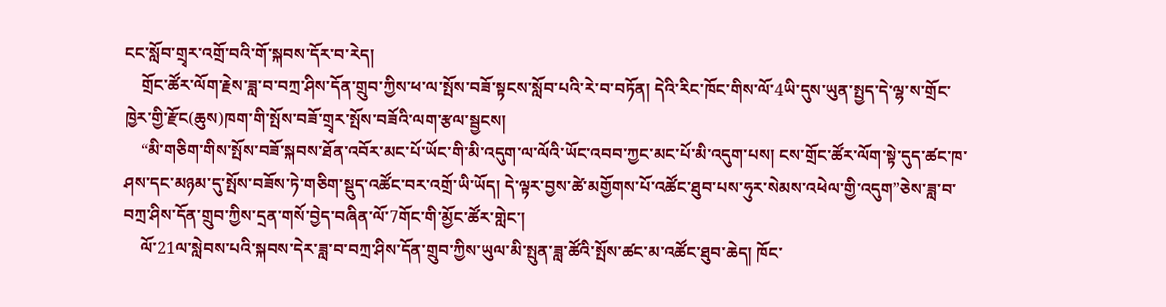ངང་སློབ་གྲྭར་འགྲོ་བའི་གོ་སྐབས་དོར་བ་རེད།
    གྲོང་ཚོར་ལོག་རྗེས་ཟླ་བ་བཀྲ་ཤིས་དོན་གྲུབ་ཀྱིས་ཕ་ལ་སྤོས་བཟོ་སྟངས་སློབ་པའི་རེ་བ་བཏོན། དེའི་རིང་ཁོང་གིས་ལོ་4ཡི་དུས་ཡུན་སྤྱད་དེ་ལྷ་ས་གྲོང་ཁྱེར་གྱི་རྫོང(ཆུས)ཁག་གི་སྤོས་བཟོ་གྲྭར་སྤོས་བཟོའི་ལག་རྩལ་སྦྱངས།
    “མི་གཅིག་གིས་སྤོས་བཟོ་སྐབས་ཐོན་འབོར་མང་པོ་ཡོང་གི་མི་འདུག་ལ་ལོའི་ཡོང་འབབ་ཀྱང་མང་པོ་མི་འདུག་པས། ངས་གྲོང་ཚོར་ལོག་སྟེ་དུད་ཚང་ཁ་ཤས་དང་མཉམ་དུ་སྤོས་བཟོས་ཏེ་གཅིག་སྡུད་འཚོང་བར་འགྲོ་ཡི་ཡོད། དེ་ལྟར་བྱས་ཚེ་མགྱོགས་པོ་འཚོང་ཐུབ་པས་ཧུར་སེམས་འཕེལ་གྱི་འདུག”ཅེས་ཟླ་བ་བཀྲ་ཤིས་དོན་གྲུབ་ཀྱིས་དྲན་གསོ་བྱེད་བཞིན་ལོ་7གོང་གི་མྱོང་ཚོར་གླེང་།
    ལོ་21ལ་སླེབས་པའི་སྐབས་དེར་ཟླ་བ་བཀྲ་ཤིས་དོན་གྲུབ་ཀྱིས་ཡུལ་མི་སྤུན་ཟླ་ཚོའི་སྤོས་ཚང་མ་འཚོང་ཐུབ་ཆེད། ཁོང་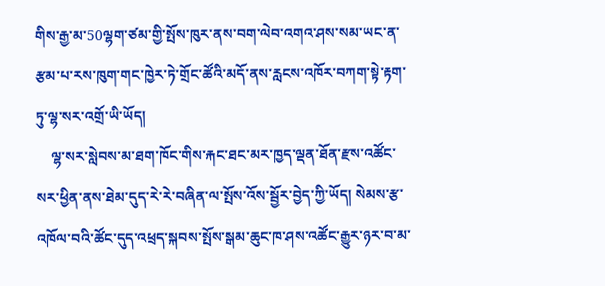གིས་རྒྱ་མ་50ལྷག་ཙམ་གྱི་སྤོས་ཁུར་ནས་བག་ལེབ་འགའ་ཤས་སམ་ཡང་ན་རྩམ་པ་རས་ཁུག་གང་ཁྱེར་ཏེ་གྲོང་ཚོའི་མདོ་ནས་རླངས་འཁོར་བཀག་སྟེ་རྟག་ཏུ་ལྷ་སར་འགྲོ་ཡི་ཡོད།
    ལྷ་སར་སླེབས་མ་ཐག་ཁོང་གིས་རྐང་ཐང་མར་ཁྱད་ལྡན་ཐོན་རྫས་འཚོང་སར་ཕྱིན་ནས་ཐེམ་དུད་རེ་རེ་བཞིན་ལ་སྤོས་འོས་སྦྱོར་བྱེད་ཀྱི་ཡོད། སེམས་རྩ་འཁོལ་བའི་ཚོང་དུད་འཕྲད་སྐབས་སྤོས་སྒམ་ཆུང་ཁ་ཤས་འཚོང་རྒྱུར་ཉར་བ་མ་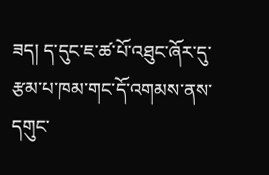ཟད། ད་དུང་ཇ་ཚ་པོ་འཐུང་ཞོར་དུ་རྩམ་པ་ཁམ་གང་དོ་འགམས་ནས་དགུང་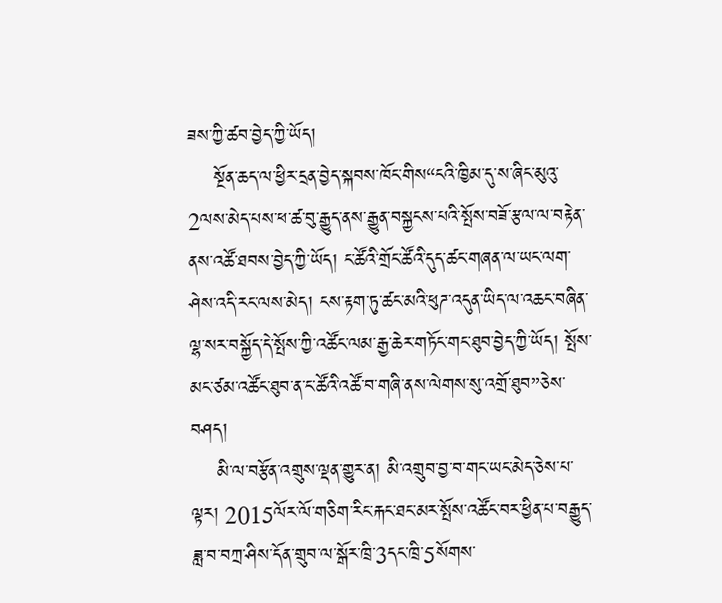ཟས་ཀྱི་ཚབ་བྱེད་ཀྱི་ཡོད།
    སྔོན་ཆད་ལ་ཕྱིར་དྲན་བྱེད་སྐབས་ཁོང་གིས“ངའི་ཁྱིམ་དུ་ས་ཞིང་མུའུ་2ལས་མེད་པས་ཕ་ཚ་བུ་རྒྱུད་ནས་རྒྱུན་བསྐྱངས་པའི་སྤོས་བཟོ་རྩལ་ལ་བརྟེན་ནས་འཚོ་ཐབས་བྱེད་ཀྱི་ཡོད། ང་ཚོའི་གྲོང་ཚོའི་དུད་ཚང་གཞན་ལ་ཡང་ལག་ཤེས་འདི་རང་ལས་མེད། ངས་རྟག་ཏུ་ཚང་མའི་ཕུཌ་འདུན་ཡིད་ལ་འཆང་བཞིན་ལྷ་སར་བསྐྱོད་དེ་སྤོས་ཀྱི་འཚོང་ལམ་རྒྱ་ཆེར་གཏོང་གང་ཐུབ་བྱེད་ཀྱི་ཡོད། སྤོས་མང་ཙམ་འཚོང་ཐུབ་ན་ང་ཚོའི་འཚོ་བ་གཞི་ནས་ལེགས་སུ་འགྲོ་ཐུབ”ཅེས་བཤད།
    མི་ལ་བརྩོན་འགྲུས་ལྡན་གྱུར་ན། མི་འགྲུབ་བྱ་བ་གང་ཡང་མེད་ཅེས་པ་ལྟར། 2015ལོར་ལོ་གཅིག་རིང་རྐང་ཐང་མར་སྤོས་འཚོང་བར་ཕྱིན་པ་བརྒྱུད་ཟླ་བ་བཀྲ་ཤིས་དོན་གྲུབ་ལ་སྒོར་ཁྲི་3དང་ཁྲི་5སོགས་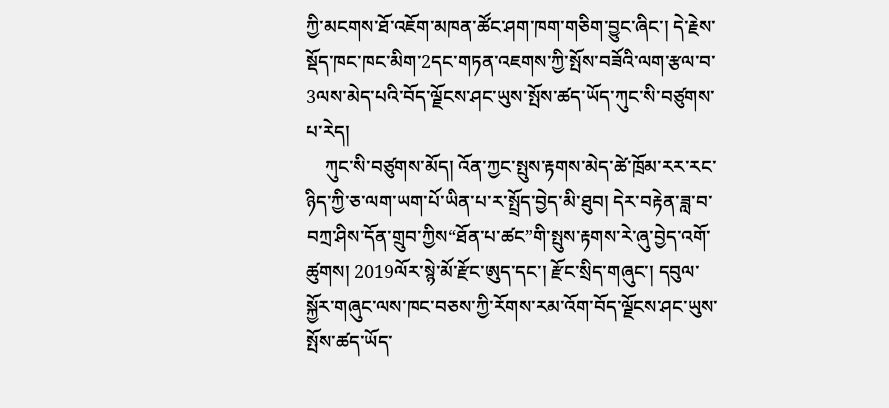ཀྱི་མངགས་ཐོ་འཇོག་མཁན་ཚོང་ཤག་ཁག་གཅིག་བྱུང་ཞིང་། དེ་རྗེས་སྡོད་ཁང་ཁང་མིག་2དང་གཏན་འཇགས་ཀྱི་སྤོས་བཟོའི་ལག་རྩལ་བ་3ལས་མེད་པའི་བོད་ལྗོངས་ཤང་ཡུས་སྤོས་ཚད་ཡོད་ཀུང་སི་བཙུགས་པ་རེད།
    ཀུང་སི་བཙུགས་མོད། འོན་ཀྱང་སྤུས་རྟགས་མེད་ཚེ་ཁྲོམ་རར་རང་ཉིད་ཀྱི་ཅ་ལག་ཡག་པོ་ཡིན་པ་ར་སྤྲོད་བྱེད་མི་ཐུབ། དེར་བརྟེན་ཟླ་བ་བཀྲ་ཤིས་དོན་གྲུབ་ཀྱིས“ཐོན་པ་ཚང”གི་སྤུས་རྟགས་རེ་ཞུ་བྱེད་འགོ་ཚུགས། 2019ལོར་སྙེ་མོ་རྫོང་ཨུད་དང་། རྫོང་སྲིད་གཞུང་། དབུལ་སྐྱོར་གཞུང་ལས་ཁང་བཅས་ཀྱི་རོགས་རམ་འོག་བོད་ལྗོངས་ཤང་ཡུས་སྤོས་ཚད་ཡོད་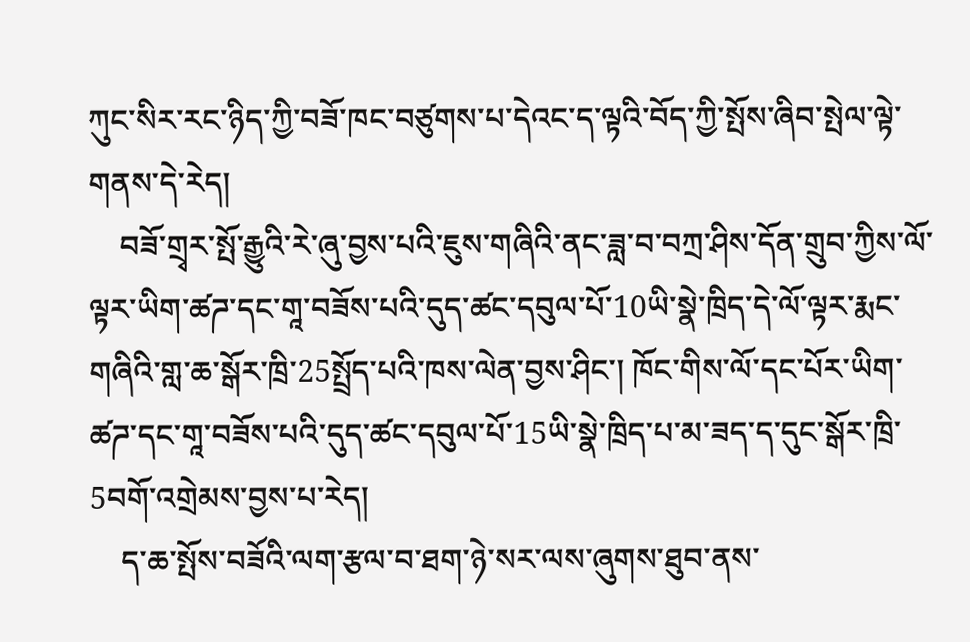ཀུང་སིར་རང་ཉིད་ཀྱི་བཟོ་ཁང་བཙུགས་པ་དེའང་ད་ལྟའི་བོད་ཀྱི་སྤོས་ཞིབ་སྤེལ་ལྟེ་གནས་དེ་རེད།
    བཟོ་གྲྭར་སྤོ་རྒྱུའི་རེ་ཞུ་བྱས་པའི་ཇུས་གཞིའི་ནང་ཟླ་བ་བཀྲ་ཤིས་དོན་གྲུབ་ཀྱིས་ལོ་ལྟར་ཡིག་ཚཌ་དང་གཱ་བཟོས་པའི་དུད་ཚང་དབུལ་པོ་10ཡི་སྣེ་ཁྲིད་དེ་ལོ་ལྟར་རྨང་གཞིའི་གླ་ཆ་སྒོར་ཁྲི་25སྤྲོད་པའི་ཁས་ལེན་བྱས་ཤིང་། ཁོང་གིས་ལོ་དང་པོར་ཡིག་ཚཌ་དང་གཱ་བཟོས་པའི་དུད་ཚང་དབུལ་པོ་15ཡི་སྣེ་ཁྲིད་པ་མ་ཟད་ད་དུང་སྒོར་ཁྲི་5བགོ་འགྲེམས་བྱས་པ་རེད།
    ད་ཆ་སྤོས་བཟོའི་ལག་རྩལ་བ་ཐག་ཉེ་སར་ལས་ཞུགས་ཐུབ་ནས་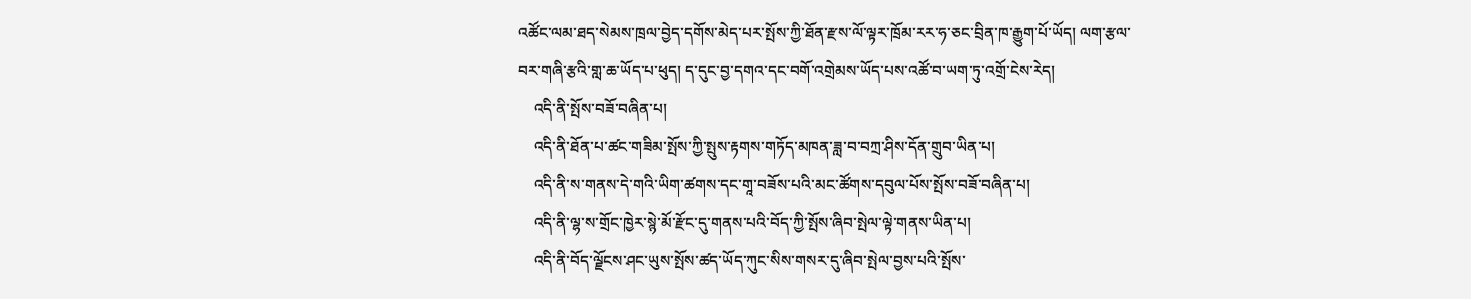འཚོང་ལམ་ཐད་སེམས་ཁྲལ་བྱེད་དགོས་མེད་པར་སྤོས་ཀྱི་ཐོན་རྫས་ལོ་ལྟར་ཁྲོམ་རར་ཧ་ཅང་བྲིན་ཁ་རྒྱུག་པོ་ཡོད། ལག་རྩལ་བར་གཞི་རྩའི་གླ་ཆ་ཡོད་པ་ཕུད། ད་དུང་བྱ་དགའ་དང་བགོ་འགྲེམས་ཡོད་པས་འཚོ་བ་ཡག་ཏུ་འགྲོ་ངེས་རེད།
    འདི་ནི་སྤོས་བཟོ་བཞིན་པ།
    འདི་ནི་ཐོན་པ་ཚང་གཟིམ་སྤོས་ཀྱི་སྤུས་རྟགས་གཏོད་མཁན་ཟླ་བ་བཀྲ་ཤིས་དོན་གྲུབ་ཡིན་པ།
    འདི་ནི་ས་གནས་དེ་གའི་ཡིག་ཚགས་དང་གཱ་བཟོས་པའི་མང་ཚོགས་དབུལ་པོས་སྤོས་བཟོ་བཞིན་པ།
    འདི་ནི་ལྷ་ས་གྲོང་ཁྱེར་སྙེ་མོ་རྫོང་དུ་གནས་པའི་བོད་ཀྱི་སྤོས་ཞིབ་སྤེལ་ལྟེ་གནས་ཡིན་པ།
    འདི་ནི་བོད་ལྗོངས་ཤང་ཡུས་སྤོས་ཚད་ཡོད་ཀུང་སིས་གསར་དུ་ཞིབ་སྤེལ་བྱས་པའི་སྤོས་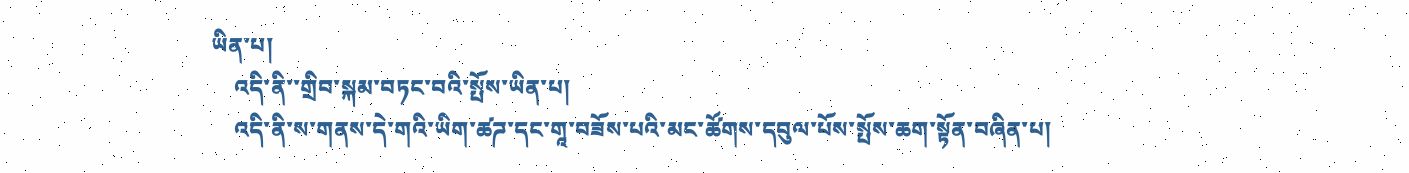ཡིན་པ།
    འདི་ནི་་གྲིབ་སྐམ་བཏང་བའི་སྤོས་ཡིན་པ།
    འདི་ནི་ས་གནས་དེ་གའི་ཡིག་ཚཌ་དང་གཱ་བཟོས་པའི་མང་ཚོགས་དབུལ་པོས་སྤོས་ཆག་སྟོན་བཞིན་པ།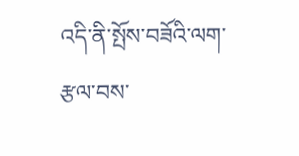འདི་ནི་སྤོས་བཟོའི་ལག་རྩལ་བས་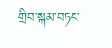གྲིབ་སྐམ་བཏང་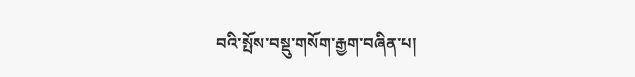བའི་སྤོས་བསྡུ་གསོག་རྒྱག་བཞིན་པ།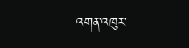འགན་འཁུར་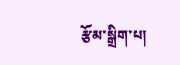རྩོམ་སྒྲིག་པ།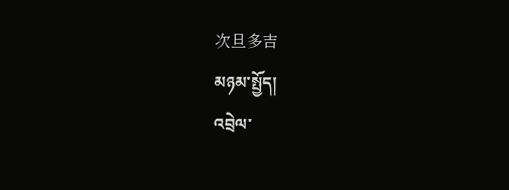次旦多吉
མཉམ་སྤྱོད།
འབྲེལ་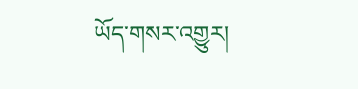ཡོད་གསར་འགྱུར།